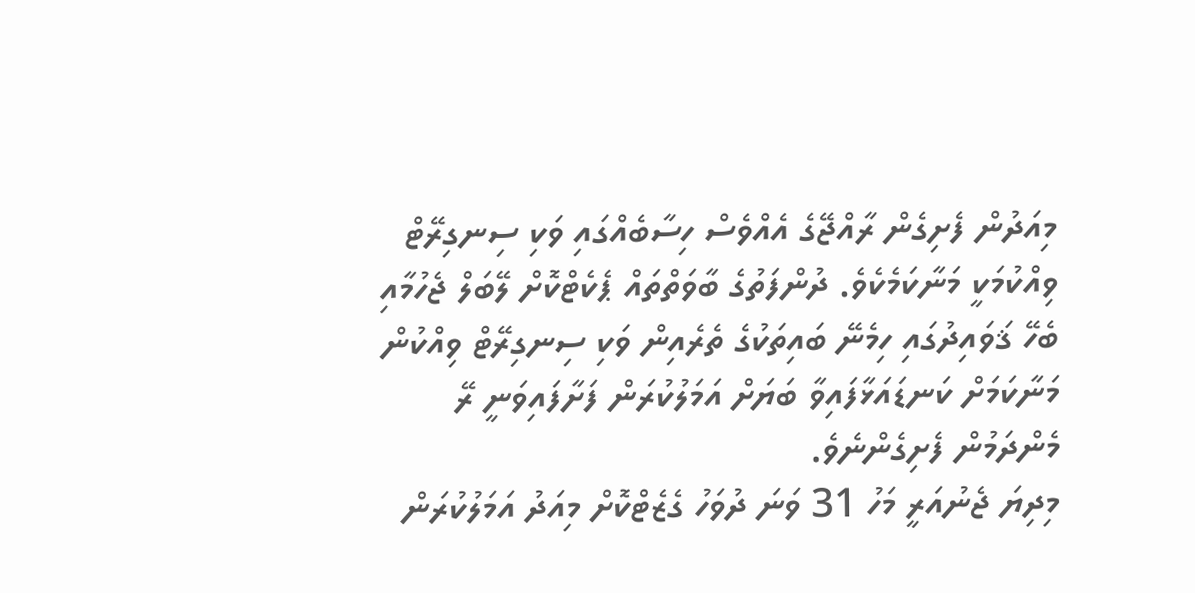މިއަދުން ފެށިގެން ރާއްޖޭގެ އެއްވެސް ހިސާބެއްގައި ވަކި ސިނގިރޭޓް ވިއްކުމަކީ މަނާކަމެކެވެ. ދުންފަތުގެ ބާވަތްތައް ޕެކެޓްކޮށް ލޭބަލް ޖެހުމާއި ބެހޭ ޤަވައިދުގައި ހިމެނޭ ބައިތަކުގެ ތެރެއިން ވަކި ސިނގިރޭޓް ވިއްކުން މަނާކަމަށް ކަނޑައަޅާފައިވާ ބަޔަށް އަމަލުކުރަން ފަށާފައިވަނީ ރޭ މެންދަމުން ފެށިގެންނެވެ.
މިދިޔަ ޖެނުއަރީ މަހު 31 ވަނަ ދުވަހު ގެޒެޓްކޮށް މިއަދު އަމަލުކުރަން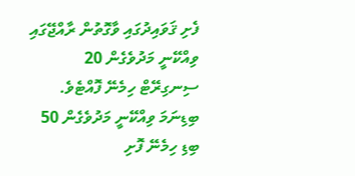ފެށި ޤަވައިދުގައި ވާގޮތުން ރާއްޖޭގައި ވިއްކޭނީ މަދުވެގެން 20 ސިނގިރޭޓް ހިމެނޭ ފޮއްޓެވެ. ބިޑިނަމަ ވިއްކޭނީ މަދުވެގެން 50 ބިޑި ހިމެނޭ ފޮށި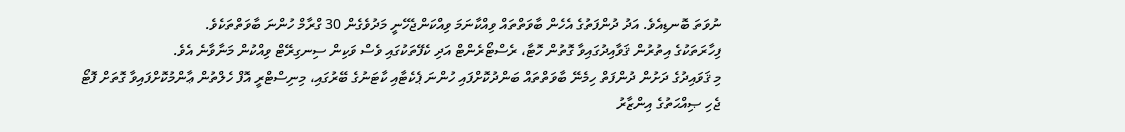ނުވަތަ ބޮނޑިއެވެ. އަދު ދުންފަތުގެ އެހެން ބާވަތްތައް ވިއްކާނަމަ ވިއްކަންޖެހޭނީ މަދުވެގެން 30 ގްރާމް ހުންނަ ބާވަތްތަކެވެ.
ފިހާރަތަކުގެ އިތުރުން ޤަވާއިދުގައިވާ ގޮތުން ހޮޓާ، ރެސްޓޯރެންޓް އަދި ކެފޭތަކުގައި ވެސް ވަކިން ސިނގިރޭޓް ވިއްކުން މަނާވާނެ އެވެ.
މި ޤަވައިދުގެ ދަށުން ދުންފަތް ހިމެނޭ ބާވަތްތައް ބަންދުކޮށްފައި ހުންނަ ޕެކެޓާއި ކާޓަނުގެ ބޭރުގައި، މިނިސްޓްރީ އޮފް ހެލްތުން ޢާންމުކޮށްފައިވާ ގޮތަށް ފޮޓޯ ޖެހި ޞިއްޙަތުގެ އިންޒާރު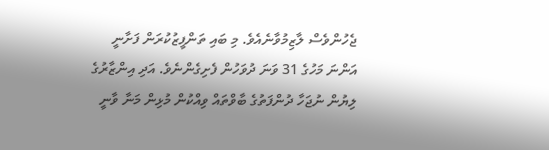ޖެހުންވެސް ލާޒިމުވާނެއެވެ. މި ބައި ތަންފީޒުކުރަން ފަށާނީ އަންނަ މަހުގެ 31 ވަނަ ދުވަހުން ފެށިގެންނެވެ. އަދި އިންޒާރުގެ ލިޔުން ނުޖަހާ ދުންފަތުގެ ބާވްތައް ވިއްކުން މުޅިން މަނާ ވާނީ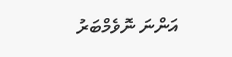އަންނަ ނޮވެމްބަރު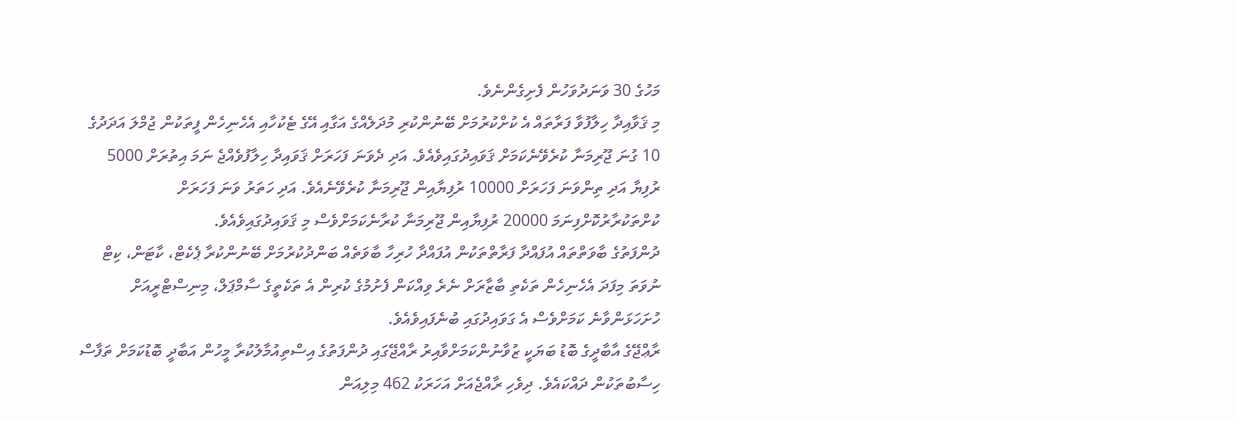މަހުގެ 30 ވަނަދުވަހުން ފެށިގެންނެވެ.
މި ޤަވާއިދާ ހިލާފުވާ ފަރާތައް އެ ކުށްކުރުމަށް ބޭނުންކުރި މުދަލެއްގެ އަގާއި އޭގެ ޓެކުހާއި އެހެނިހެން ފީތަކުން ޖުމްލަ އަދަދުގެ 10 ގުނަ ޖޫރިމަނާ ކުރެވޭނެކަމަށް ޤަވައިދުގައިވެއެވެ. އަދި ދެވަނަ ފަހަރަށް ޤަވައިދާ ހިލާފުވެއްޖެ ނަމަ އިތުރަށް 5000 ރުފިޔާ އަދި ތިންވަނަ ފަހަރަށް 10000 ރުފިޔާއިން ޖޫރިމަނާ ކުރެވޭނެއެވެ. އަދި ހަތަރު ވަނަ ފަހަރަށް ކުށްތަކުރާރުކޮށްފިނަމަ 20000 ރުފިޔާއިން ޖޫރިމަނާ ކުރާނެކަމަށްވެސް މި ޤަވައިދުގައިވެއެވެ.
ދުންފަތުގެ ބާވަތްތައް އުފައްދާ ފަރާތްތަކުން އުފައްދާ ހުރިހާ ބާވަތެއް ބަންދުކުރުމަށް ބޭނުންކުރާ ޕެކެޓް، ކާޓަން، ކިޓް ނުވަތަ މިފަދަ އެހެނިހެން ތަކެތި ބާޒާރަށް ނެރެ ވިއްކަން ފެށުމުގެ ކުރިން އެ ތަކެތީގެ ސާމްޕަލް، މިނިސްޓްރީއަށް ހުށަހަޅަންވާނެ ކަމަށްވެސް އެ ގަވައިދުގައި ބުނެފައިވެއެވެ.
ރާޢްޖޭގެ އާބާދީގެ ބޮޑު ބަޔަކީ ޒުވާނުންކަމަށްވާއިރު ރާއްޖޭގައި ދުންފަތުގެ އިސްތިއުމާލުކުރާ މީހުން އަބާދީ ބޮޑުކަމަށް ތަފާސް ހިސާބުތަކުން ދައްކައެވެ. ދިވެހި ރާއްޖެއަށް އަހަރަކު 462 މިލިއަން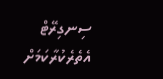ސިނގިރޭޓް އެތެރެކުރާކަމަށް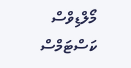މޯލްޑިވްސް ކަސްޓަމްސް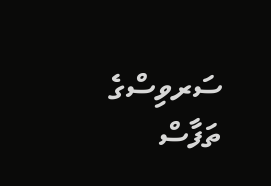ސަރވިސްގެ ތަފާސް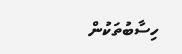ހިސާބުތަކުން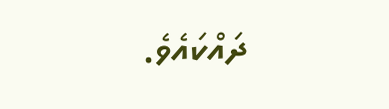ދައްކައެވެ.